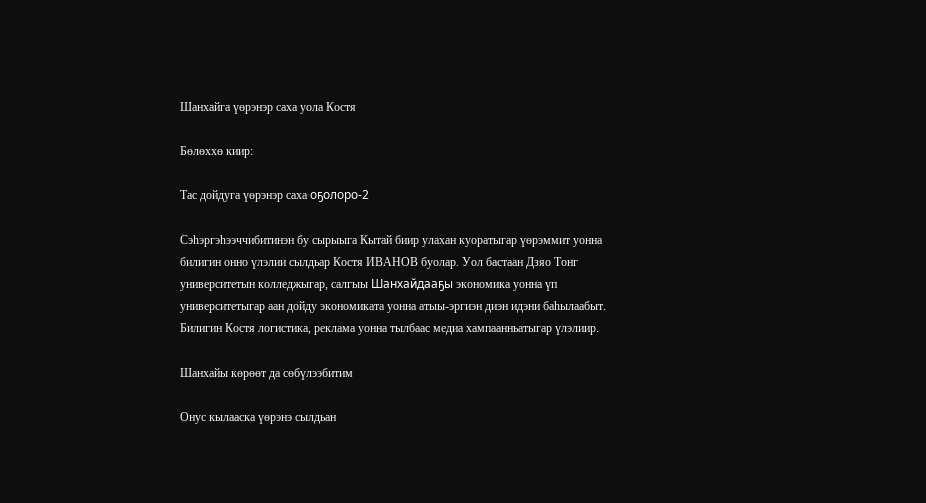Шанхайга үөрэнэр саха уола Костя

Бөлөххө киир:

Тас дойдуга үөрэнэр саха оҕолоро-2

Сэһэргэһээччибитинэн бу сырыыга Кытай биир улахан куоратыгар үөрэммит уонна билигин онно үлэлии сылдьар Костя ИВАНОВ буолар. Уол бастаан Дзяо Тонг университетын колледжыгар, салгыы Шанхайдааҕы экономика уонна үп университетыгар аан дойду экономиката уонна атыы-эргиэн диэн идэни баһылаабыт. Билигин Костя логистика, реклама уонна тылбаас медиа хампаанньатыгар үлэлиир.

Шанхайы көрөөт да сөбүлээбитим

Онус кылааска үөрэнэ сылдьан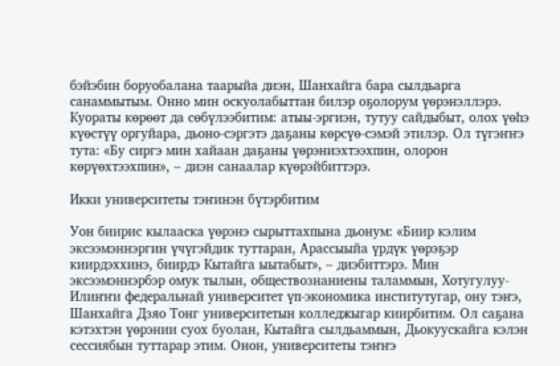бэйэбин боруобалана таарыйа диэн, Шанхайга бара сылдьарга санаммытым. Онно мин оскуолабыттан билэр оҕолорум үөрэнэллэрэ. Куораты көрөөт да сөбүлээбитим: атыы-эргиэн, тутуу сайдыбыт, олох үөһэ күөстүү оргуйара, дьоно-сэргэтэ даҕаны көрсүө-сэмэй этилэр. Ол түгэҥҥэ тута: «Бу сиргэ мин хайаан даҕаны үөрэниэхтээхпин, олорон көрүөхтээхпин», – диэн санаалар күөрэйбиттэрэ.

Икки университеты тэҥинэн бүтэрбитим

Уон биирис кылааска үөрэнэ сырыттахпына дьонум: «Биир кэлим эксээмэннэргин үчүгэйдик туттаран, Арассыыйа үрдүк үөрэҕэр киирдэххинэ, биирдэ Кытайга ыытабыт», – диэбиттэрэ. Мин эксээмэннэрбэр омук тылын, обществознаниены таламмын, Хотугулуу-Илиҥҥи федеральнай университет үп-экономика институтугар, ону тэҥэ, Шанхайга Дзяо Тонг университетын колледжыгар киирбитим. Ол саҕана кэтэхтэн үөрэнии суох буолан, Кытайга сылдьаммын, Дьокуускайга кэлэн сессиябын туттарар этим. Онон, университеты тэҥҥэ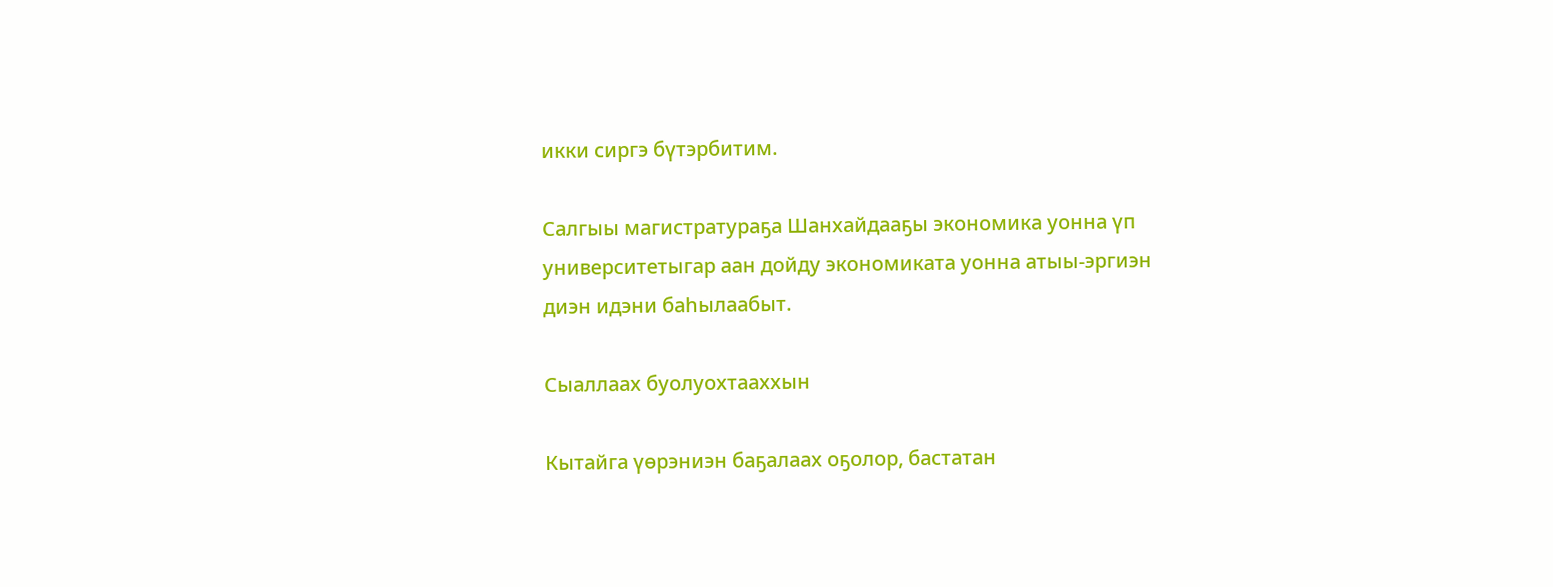икки сиргэ бүтэрбитим.

Салгыы магистратураҕа Шанхайдааҕы экономика уонна үп университетыгар аан дойду экономиката уонна атыы-эргиэн диэн идэни баһылаабыт.

Сыаллаах буолуохтааххын

Кытайга үөрэниэн баҕалаах оҕолор, бастатан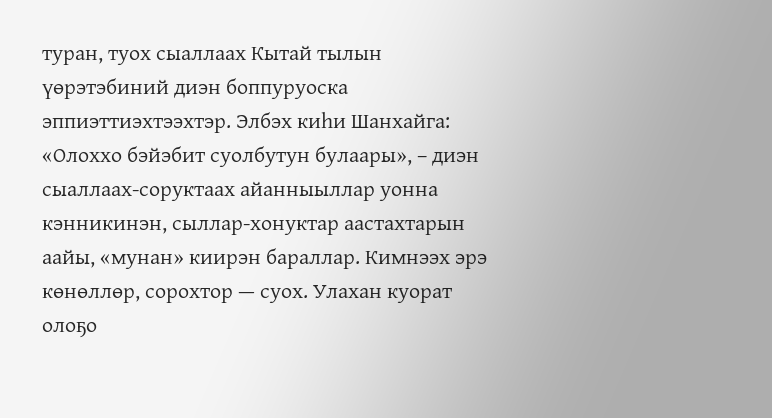туран, туох сыаллаах Кытай тылын үөрэтэбиний диэн боппуруоска эппиэттиэхтээхтэр. Элбэх киһи Шанхайга: «Олоххо бэйэбит суолбутун булаары», – диэн сыаллаах-соруктаах айанныыллар уонна кэнникинэн, сыллар-хонуктар аастахтарын аайы, «мунан» киирэн бараллар. Кимнээх эрэ көнөллөр, сорохтор — суох. Улахан куорат олоҕо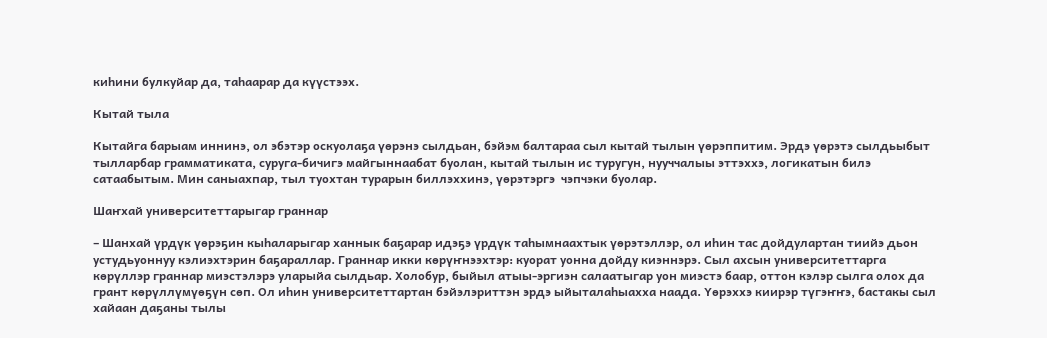киһини булкуйар да, таһаарар да күүстээх.

Кытай тыла

Кытайга барыам иннинэ, ол эбэтэр оскуолаҕа үөрэнэ сылдьан, бэйэм балтараа сыл кытай тылын үөрэппитим. Эрдэ үөрэтэ сылдьыбыт тылларбар грамматиката, суруга-бичигэ майгыннаабат буолан, кытай тылын ис туругун, нууччалыы эттэххэ, логикатын билэ сатаабытым. Мин саныахпар, тыл туохтан турарын биллэххинэ, үөрэтэргэ  чэпчэки буолар.

Шаҥхай университеттарыгар граннар

– Шанхай үрдүк үөрэҕин кыһаларыгар ханнык баҕарар идэҕэ үрдүк таһымнаахтык үөрэтэллэр, ол иһин тас дойдулартан тиийэ дьон устудьуоннуу кэлиэхтэрин баҕараллар. Граннар икки көрүҥнээхтэр: куорат уонна дойду киэннэрэ. Сыл ахсын университеттарга көрүллэр граннар миэстэлэрэ уларыйа сылдьар. Холобур, быйыл атыы-эргиэн салаатыгар уон миэстэ баар, оттон кэлэр сылга олох да грант көрүллүмүөҕүн сөп. Ол иһин университеттартан бэйэлэриттэн эрдэ ыйыталаһыахха наада. Үөрэххэ киирэр түгэҥҥэ, бастакы сыл хайаан даҕаны тылы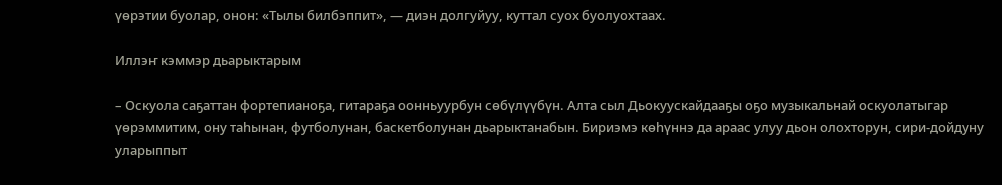үөрэтии буолар, онон: «Тылы билбэппит», — диэн долгуйуу, куттал суох буолуохтаах.

Иллэҥ кэммэр дьарыктарым

– Оскуола саҕаттан фортепианоҕа, гитараҕа оонньуурбун сөбүлүүбүн. Алта сыл Дьокуускайдааҕы оҕо музыкальнай оскуолатыгар үөрэммитим, ону таһынан, футболунан, баскетболунан дьарыктанабын. Бириэмэ көһүннэ да араас улуу дьон олохторун, сири-дойдуну уларыппыт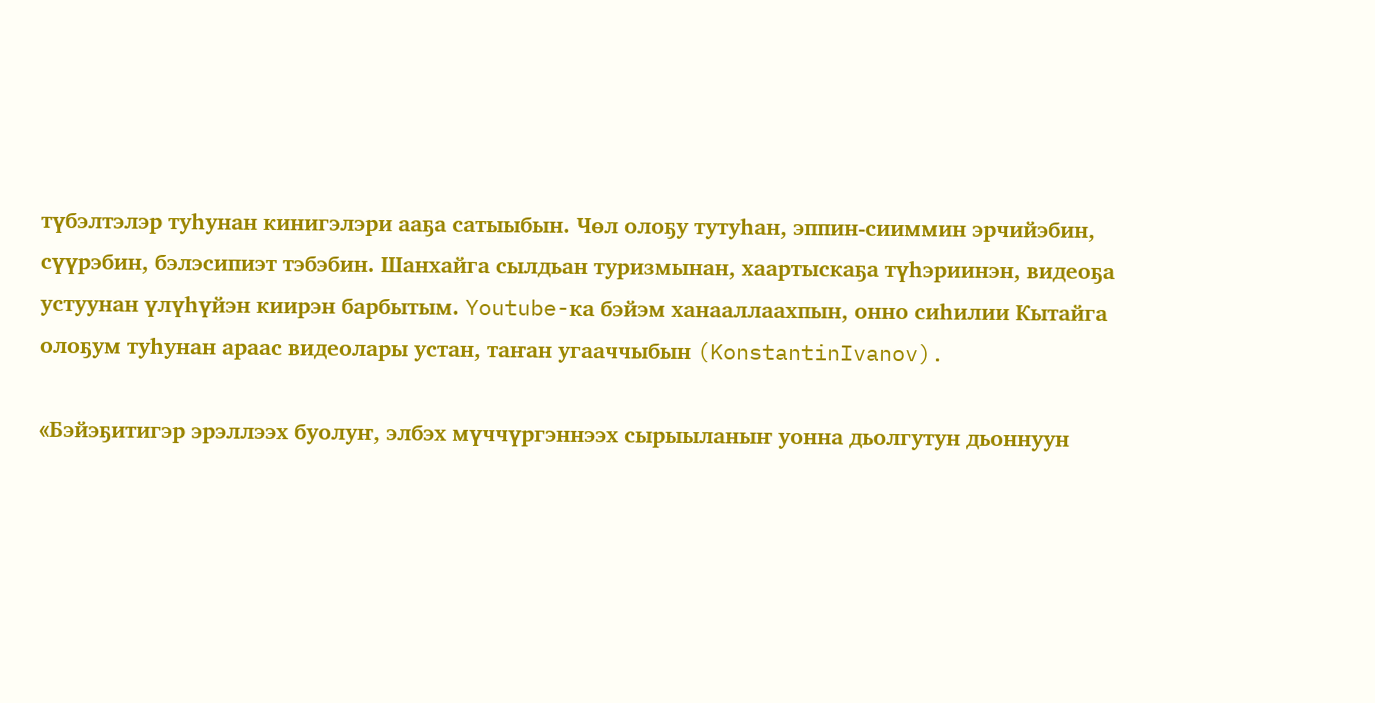түбэлтэлэр туһунан кинигэлэри ааҕа сатыыбын. Чөл олоҕу тутуһан, эппин-сииммин эрчийэбин, сүүрэбин, бэлэсипиэт тэбэбин. Шанхайга сылдьан туризмынан, хаартыскаҕа түһэриинэн, видеоҕа устуунан үлүһүйэн киирэн барбытым. Youtube-ка бэйэм ханааллаахпын, онно сиһилии Кытайга олоҕум туһунан араас видеолары устан, таҥан угааччыбын (KonstantinIvanov).

«Бэйэҕитигэр эрэллээх буолуҥ, элбэх мүччүргэннээх сырыыланыҥ уонна дьолгутун дьоннуун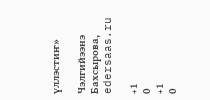үллэстиҥ»

Чэлгийээнэ Бахсырова, edersaas.ru

+1
0
+1
0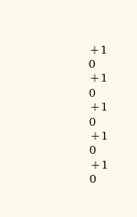+1
0
+1
0
+1
0
+1
0
+1
0